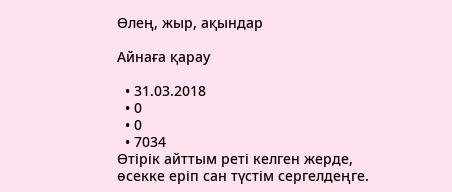Өлең, жыр, ақындар

Айнаға қарау

  • 31.03.2018
  • 0
  • 0
  • 7034
Өтірік айттым реті келген жерде,
өсекке еріп сан түстім сергелдеңге.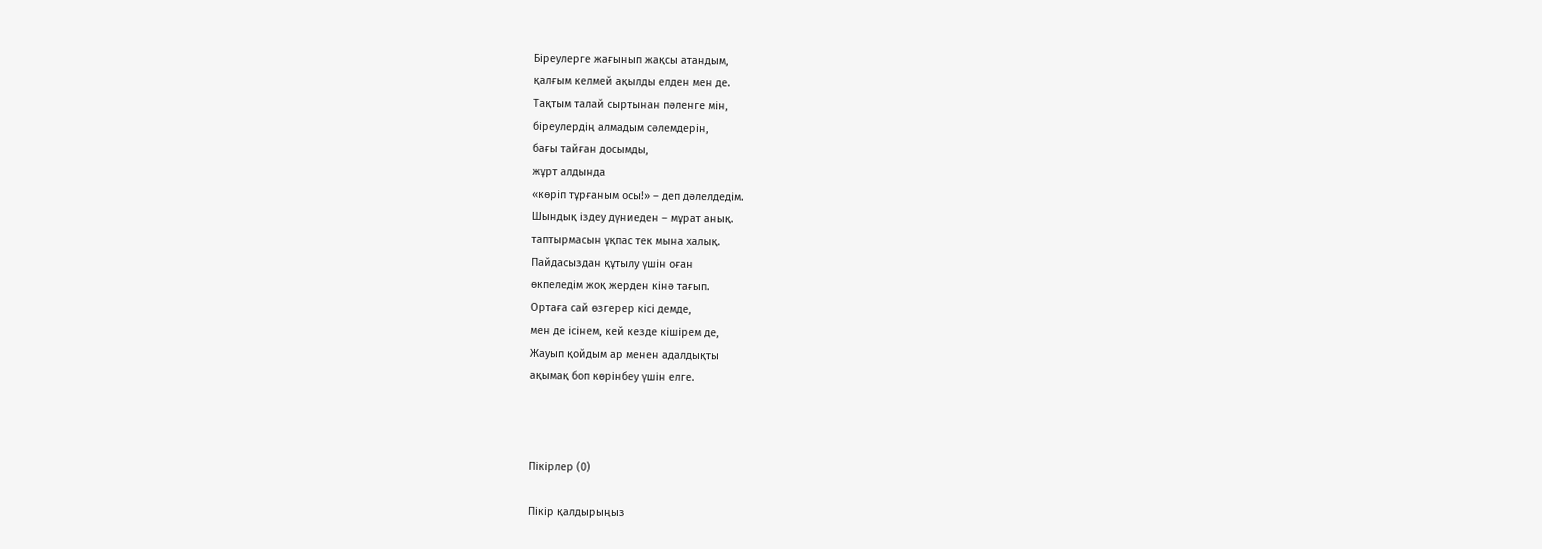Біреулерге жағынып жақсы атандым,
қалғым келмей ақылды елден мен де.
Тақтым талай сыртынан пәленге мін,
біреулердің алмадым сәлемдерін,
бағы тайған досымды,
жұрт алдында
«көріп тұрғаным осы!» – деп дәлелдедім.
Шындық іздеу дүниеден – мұрат анық.
таптырмасын ұқпас тек мына халық.
Пайдасыздан құтылу үшін оған
өкпеледім жоқ жерден кінә тағып.
Ортаға сай өзгерер кісі демде,
мен де ісінем, кей кезде кішірем де,
Жауып қойдым ар менен адалдықты
ақымақ боп көрінбеу үшін елге.



Пікірлер (0)

Пікір қалдырыңыз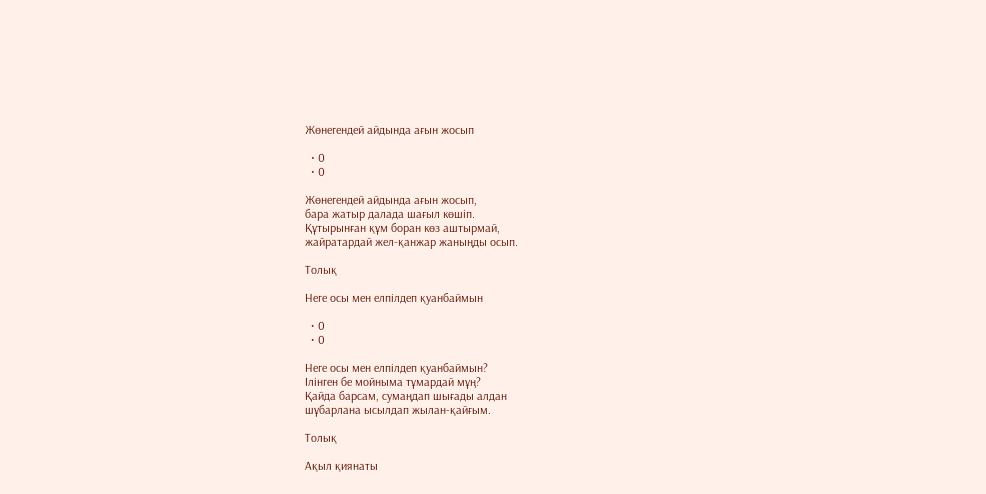Жөнегендей айдында ағын жосып

  • 0
  • 0

Жөнегендей айдында ағын жосып,
бара жатыр далада шағыл көшіп.
Құтырынған құм боран көз аштырмай,
жайратардай жел-қанжар жаныңды осып.

Толық

Неге осы мен елпілдеп қуанбаймын

  • 0
  • 0

Неге осы мен елпілдеп қуанбаймын?
Ілінген бе мойныма тұмардай мұң?
Қайда барсам, сумаңдап шығады алдан
шұбарлана ысылдап жылан-қайғым.

Толық

Ақыл қиянаты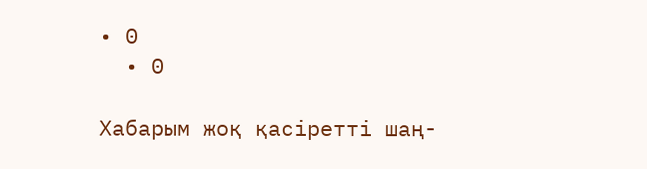• 0
  • 0

Хабарым жоқ қасіретті шаң-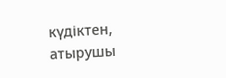күдіктен,
атырушы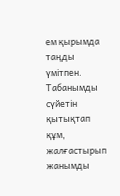ем қырымда таңды үмітпен.
Табанымды сүйетін қытықтап құм,
жалғастырып жанымды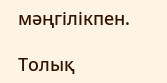мәңгілікпен.

Толық